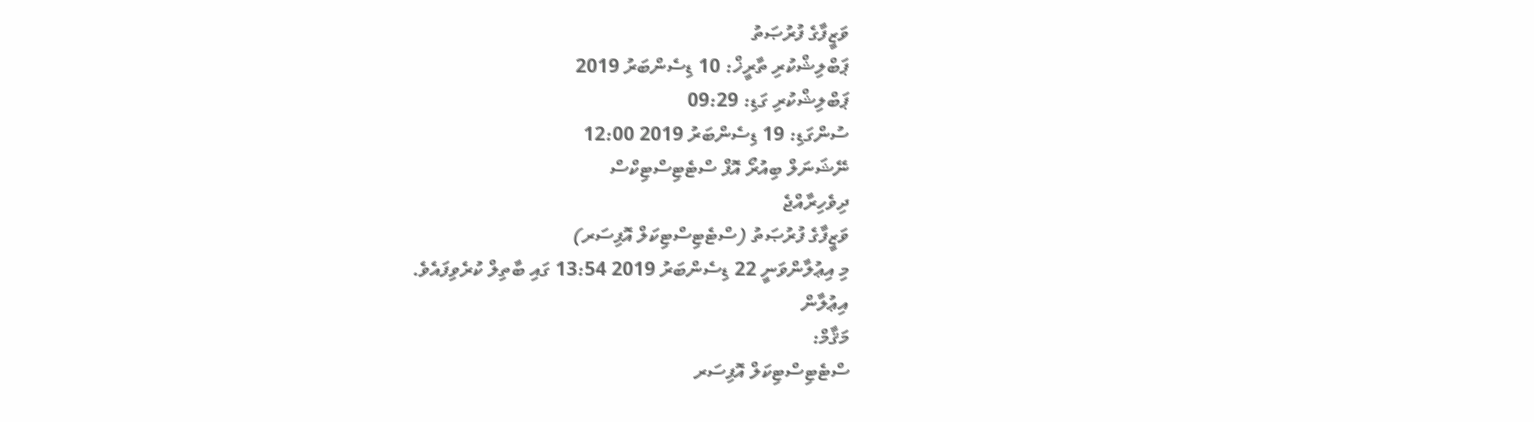ވަޒީފާގެ ފުރުޞަތު
ޕަބްލިޝްކުރި ތާރީޚް: 10 ޑިސެންބަރު 2019
ޕަބްލިޝްކުރި ގަޑި: 09:29
ސުންގަޑި: 19 ޑިސެންބަރު 2019 12:00
ނޭޝަނަލް ބިއުރޯ އޮފް ސްޓެޓިސްޓިކްސް
ދިވެހިރާއްޖެ
ވަޒީފާގެ ފުރުޞަތު (ސްޓެޓިސްޓިކަލް އޮފިސަރ)
މި އިޢުލާންވަނީ 22 ޑިސެންބަރު 2019 13:54 ގައި ބާތިލް ކުރެވިފައެވެ.
އިޢުލާން
މަޤާމް:
ސްޓެޓިސްޓިކަލް އޮފިސަރ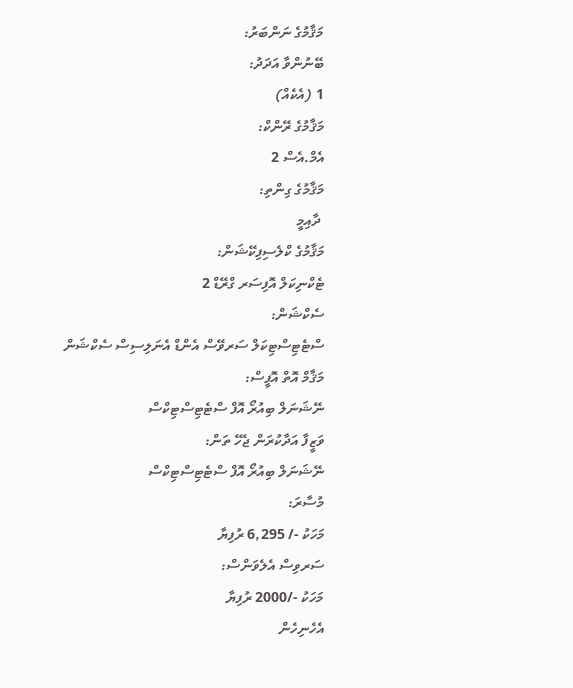މަޤާމުގެ ނަންބަރު:
ބޭނުންވާ އަދަދު:
1 (އެކެއް)
މަޤާމުގެ ރޭންކް:
އެމް.އެސް 2
މަޤާމުގެ ގިންތި:
 ދާއިމީ
މަޤާމުގެ ކްލެސިފިކޭޝަން:
ޓެކްނިކަލް އޮފިސަރ ގްރޭޑް 2
ސެކްޝަން:
ސްޓެޓިސްޓިކަލް ސަރވޭސް އެންޑް އެނަލިސިސް ސެކްޝަން
މަޤާމް އޮތް އޮފީސް:
ނޭޝަނަލް ބިއުރޯ އޮފް ސްޓެޓިސްޓިކްސް
ވަޒީފާ އަދާކުރަން ޖެހޭ ތަން:
ނޭޝަނަލް ބިއުރޯ އޮފް ސްޓެޓިސްޓިކްސް
މުސާރަ:
މަހަކު -/ 6,295 ރުފިޔާ
ސަރވިސް އެލެވަންސް:
މަހަކު -/2000 ރުފިޔާ
އެހެނިހެން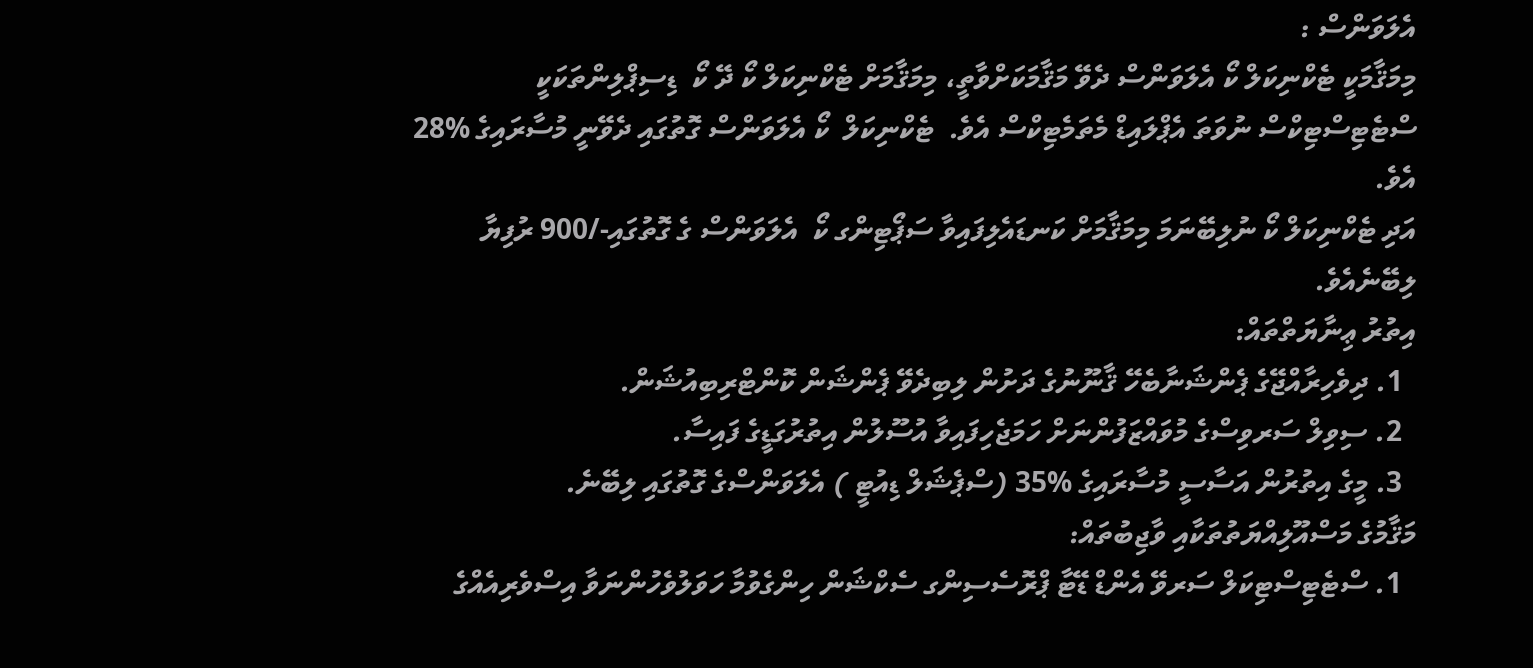އެލަވަންސް :
މިމަޤާމަކީ ޓެކްނިކަލް ކޯ އެލަވަންސް ދެވޭ މަޤާމަކަށްވާތީ، މިމަޤާމަށް ޓެކްނިކަލް ކޯ ދޭ ކޯ  ޑިސިޕްލިންތަކަކީ ސްޓެޓިސްޓިކްސް ނުވަތަ އެޕްލައިޑް މެތަމެޓިކްސް އެވެ.  ޓެކްނިކަލް  ކޯ އެލަވަންސް ގޮތުގައި ދެވޭނީ މުސާރައިގެ %28 އެވެ.
އަދި ޓެކްނިކަލް ކޯ ނުލިބޭނަމަ މިމަޤާމަށް ކަނޑައެލިފައިވާ ސަޕޯޓިންގ ކޯ  އެލަވަންސް ގެ ގޮތުގައި-/900 ރުފިޔާ  ލިބޭނެއެވެ.
އިތުރު ޢިނާޔަތްތައް:
  1. ދިވެހިރާއްޖޭގެ ޕެންޝަނާބެހޭ ޤާނޫނުގެ ދަށުން ލިބިދެވޭ ޕެންޝަން ކޮންޓްރިބިއުޝަން.
  2. ސިވިލް ސަރވިސްގެ މުވައްޒަފުންނަށް ހަމަޖެހިފައިވާ އުސޫލުން އިތުރުގަޑީގެ ފައިސާ.
  3. މީގެ އިތުރުން އަސާސީ މުސާރައިގެ %35 (ސްޕެޝަލް ޑިއުޓީ ) އެލަވަންސްގެ ގޮތުގައި ލިބޭނެ.
މަޤާމުގެ މަސްއޫލިއްޔަތުތަކާއި ވާޖިބުތައް:
  1. ސްޓެޓިސްޓިކަލް ސަރވޭ އެންޑް ޑޭޓާ ޕްރޮސެސިންގ ސެކްޝަން ހިންގެވުމާ ހަވަލުވެހުންނަވާ އިސްވެރިއެއްގެ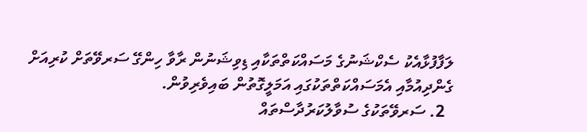ލަފާފުޅާއެކު ސެކްޝަނުގެ މަސައްކަތްތަކާއި ޑިވިޝަނުން ރާވާ ހިންގޭ ސަރވޭތަށް ކުރިއަށް ގެންދިއުމާއި އެމަސައްކަތްތަކުގައި އަމަލީގޮތުން ބައިވެރިވުން.
  2. ސަރވޭތަކުގެ ސުވާލުކަރުދާސްތައް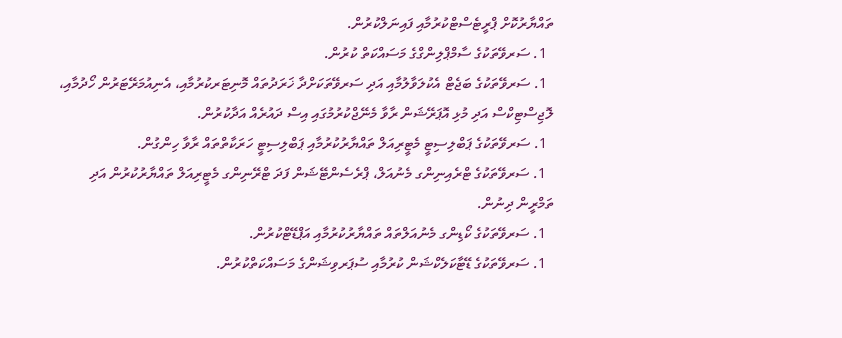ތައްޔާރުކޮށް ޕްރީޓެސްޓްކުރުމާއި ފައިނަލްކުރުން.
  1. ސަރވޭތަކުގެ ސާމްޕްލިންގްގެ މަސައްކަތް ކުރުން.
  1. ސަރވޭތަކުގެ ބަޖެޓް އެކުލަވާލުމާއި އަދި ސަރވޭތަކަށްދާ ޚަރަދުތައް މޮނިޓަރކުރުމާއި، އެނިއުމަރޭޓަރުން ހޯދުމާއި، ލޮޖިސްޓިކްސް އަދި މުޅި އޮޕަރޭޝަން ރާވާ މެނޭޖްކުރުމުގައި އިސް ދައުރެއް އަދާކުރުން.
  1. ސަރވޭތަކުގެ ޕަބްލިސިޓީ މެޓީރިއަލް ތައްޔާރުކުރުމާއި ޕަބްލިސިޓީ ހަރަކާތްތައް ރާވާ ހިންގުން.
  1. ސަރވޭތަކުގެ ޓްރެއިނިންގ މެނުއަލް، ޕްރެސެންޓޭޝަން ފަދަ ޓްރޭނިންގ މެޓީރިއަލް ތައްޔާރުކުރުން އަދި ތަމްރީން ދިނުން.
  1. ސަރވޭތަކުގެ ކޯޑިންގ މެނުއަލްތައް ތައްޔާރުކުރުމާއި އަޕްޑޭޓްކުރުން.
  1. ސަރވޭތަކުގެ ޑޭޓާކަލެކްޝަން ކުރުމާއި ސުޕަރވިޝަންގެ މަސައްކަތްކުރުން.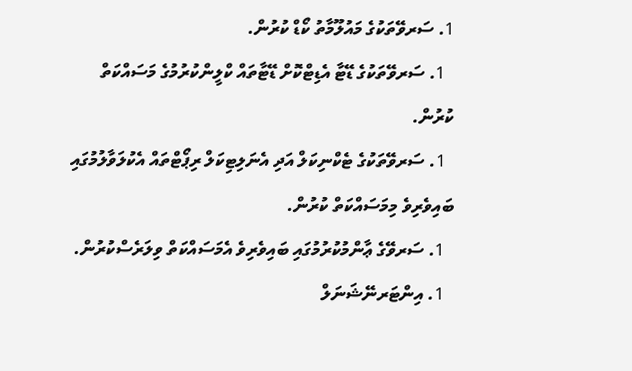1. ސަރވޭތަކުގެ މައުލޫމާތު ކޯޑް ކުރުން.
  1. ސަރވޭތަކުގެ ޑޭޓާ އެޑިޓްކޮށް ޑޭޓާތައް ކްލީންކުރުމުގެ މަސައްކަތް ކުރުން.
  1. ސަރވޭތަކުގެ ޓެކްނިކަލް އަދި އެނަލިޓިކަލް ރިޕޯޓްތައް އެކުލަވާލުމުގައި ބައިވެރިވެ މިމަސައްކަތް ކުރުން.
  1. ސަރވޭގެ ޢާންމުކުރުމުގައި ބައިވެރިވެ އެމަސައްކަތް ވިލަރެސްކުރުން.
  1. އިންޓަރނޭޝަނަލް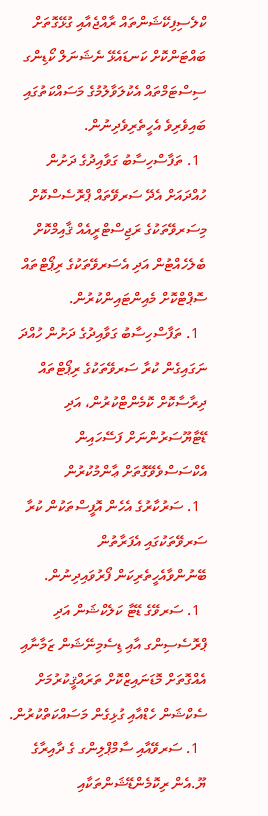ކްލެސިފިކޭޝަންތައް ރާއްޖެއާއި ގުޅޭގޮތަށް ބައްޓަންކޮށް ކަނޑައެޅޭ ނެޝަނަލް ކޯޑިންގ ސިސްޓަމްތައް އެކުލަވާލުމުގެ މަސައްކަތުގައި ބައިވެރިވެ އެހީތެރިވެދިނުން.
  1. ތަފާސްހިސާބު ގަވާއިދުގެ ދަށުން ހުއްދައަށް އެދޭ ސަރވޭތައް ޕްރޮސެސްކޮށް މިސަރވޭތަކުގެ ރަޖިސްޓްރީއެއް ޤާއިމްކޮށް ބެލެހެއްޓުން އަދި އެސަރވޭތަކުގެ ރިޕޯޓްތައް ސޮޕްޓްކޮށް މެއިންޓައިންކުރުން.
  1. ތަފާސްހިސާބު ގަވާއިދުގެ ދަށުން ހުއްދަ ނަގައިގެން ކުރާ ސަރވޭތަކުގެ ރިޕޯޓްތައް ދިރާސާކޮށް ކޮމެންޓްކުރުން، އަދި ޑޭޓާޔޫސަރުންނަށް ފަސޭހައިން އެކްސަސްވެވޭގޮތަށް ޢާންމުކުރުން
  1. ސަރުކާރުގެ އެހެން އޮފީސްތަކުން ކުރާ ސަރވޭތަކުގައި އެފަރާތުން ބޭނުންވާއެހީތެރިކަން ފޯރުވައިދިނުން.
  1. ސަރވޭގެ ޑޭޓާ ކަލެކްޝަން އަދި ޕްރޮސެސިންގ އާއި ޑިސެމިނޭޝަން ޒަމާނާއި އެއްގޮތަށް މޮޑަނައިޒްކޮށް ތަރައްޤީކުރުމަށް ސެކްޝަން ހެޑްއާއި ގުޅިގެން މަސައްކަތްކުރުން.
  1. ސަރވޭއާއި ސާމްޕްލިންގ ގެ ދާއިރާގެ ޔޫ.އެން ރިކޮމެންޑޭޝަންތަކާއި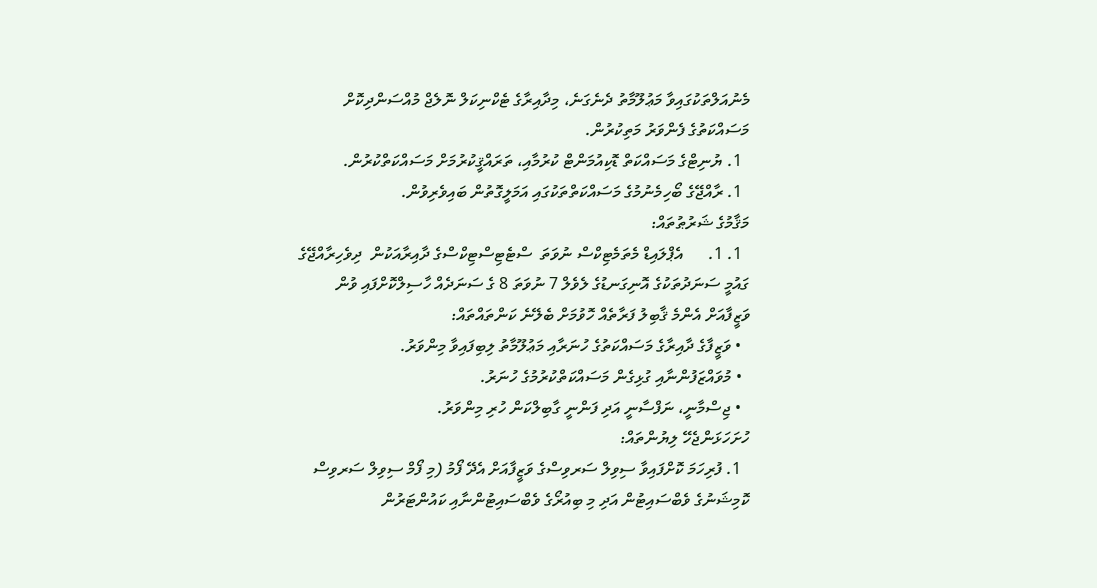މެނުއަލްތަކުގައިވާ މަޢުލޫމާތު ދެނެގަނެ، މިދާއިރާގެ ޓެކްނިކަލް ނޮލެޖް މުއްސަންދިކޮށް މަސައްކަތުގެ ފެންވަރު މަތިކުރުން.
  1. ޔުނިޓްގެ މަސައްކަތް ޑޮކިއުމަންޓް ކުރުމާއި، ތަރައްޤީކުރުމަށް މަސައްކަތްކުރުން.
  1. ރާއްޖޭގެ ބޯހިމެނުމުގެ މަސައްކަތްތަކުގައި އަމަލީގޮތުން ބައިވެރިވުން.
މަޤާމުގެ ޝަރުޠުތައް:
  1. 1.      އެޕްލައިޑް މެތަމެޓިކްސް ނުވަތަ  ސްޓެޓިސްޓިކްސްގެ ދާއިރާއަކުން  ދިވެހިރާއްޖޭގެ ގައުމީ ސަނަދުތަކުގެ އޮނިގަނޑުގެ ލެވެލް 7 ނުވަތަ 8 ގެ ސަނަދެއް ހާސިލްކޮށްފައި ވުން
ވަޒީފާއަށް އެންމެ ޤާބިލު ފަރާތެއް ހޮވުމަށް ބެލޭނެ ކަންތައްތައް:
  • ވަޒީފާގެ ދާއިރާގެ މަސައްކަތުގެ ހުނަރާއި މަޢުލޫމާތު ލިބިފައިވާ މިންވަރު.
  • މުވައްޒަފުންނާއި ގުޅިގެން މަސައްކަތްކުރުމުގެ ހުނަރު.
  • ޖިސްމާނީ، ނަފްސާނީ އަދި ފަންނީ ގާބިލްކަން ހުރި މިންވަރު.
ހުށަހަޅަންޖެހޭ ލިޔުންތައް:
  1. ފުރިހަމަ ކޮށްފައިވާ ސިވިލް ސަރވިސްގެ ވަޒީފާއަށް އެދޭ ފޯމު (މި ފޯމް ސިވިލް ސަރވިސް ކޮމިޝަނުގެ ވެބްސައިޓުން އަދި މި ބިއުރޯގެ ވެބްސައިޓުންނާއި ކައުންޓަރުން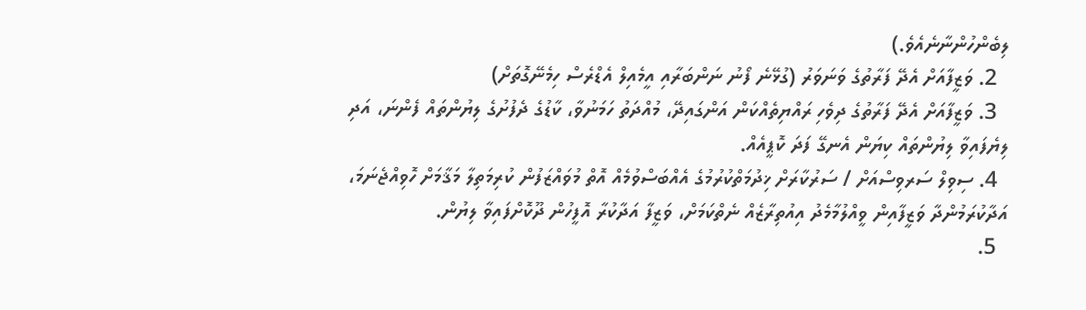ލިބެންހުންނާނެއެވެ.)
  2. ވަޒީފާއަށް އެދޭ ފަރާތުގެ ވަނަވަރު (ގުޅޭނެ ފޯނު ނަންބަރާއި އީމެއިލް އެޑްރެސް ހިމެނޭގޮތަށް)
  3. ވަޒީފާއަށް އެދޭ ފަރާތުގެ ދިވެހި ރައްޔިތެއްކަން އަންގައިދޭ، މުއްދަތު ހަމަނުވާ، ކާޑުގެ ދެފުށުގެ ލިޔުންތައް ފެންނަ، އަދި ލިޔެފައިވާ ލިޔުންތައް ކިޔަން އެނގޭ ފަދަ ކޮޕީއެއް.
  4. ސިވިލް ސަރވިސްއަށް / ސަރުކާރަށް ޚިދުމަތްކުރުމުގެ އެއްބަސްވުމެއް އޮތް މުވައްޒަފުން ކުރިމަތިލާ މަޤާމަށް ހޮވިއްޖެނަމަ، އަދާކުރަމުންދާ ވަޒީފާއިން ވީއްލުމާމެދު އިއުތިރާޒެއް ނެތްކަމަށް، ވަޒީފާ އަދާކުރާ އޮފީހުން ދޫކޮށްފައިވާ ލިޔުން.
  5.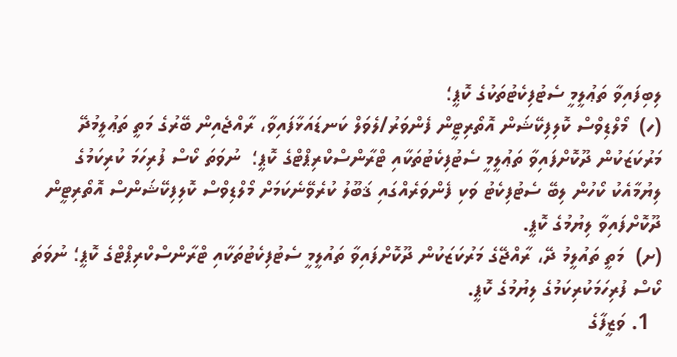ލިބިފައިވާ ތަޢުލީމީ ސެޓުފިކެޓުތަކުގެ ކޮޕީ؛
(ހ)  މޯލްޑިވްސް ކޮލިފިކޭޝަން އޮތޯރިޓީން ފެންވަރު/ލެވަލް ކަނޑައަޅާފައިވާ، ރާއްޖެއިން ބޭރުގެ މަތީ ތަޢުލީމުދޭ މަރުކަޒަކުން ދޫކޮށްފައިވާ ތަޢުލީމީ ސެޓުފިކެޓުތަކާއި ޓްރާންސްކްރިޕްޓްގެ ކޮޕީ؛  ނުވަތަ ކޯސް ފުރިހަމަ ކުރިކަމުގެ ލިޔުމާއެކު ކޯހުން ލިބޭ ސެޓުފިކެޓު ވަކި ފެންވަރެއްގައި ޤަބޫލު ކުރެވޭނެކަމަށް މޯލްޑިވްސް ކޮލިފިކޭޝަންސް އޮތޯރިޓީން ދޫކޮށްފައިވާ ލިޔުމުގެ ކޮޕީ.
(ށ)  މަތީ ތައުލީމު ދޭ، ރާއްޖޭގެ މަރުކަޒަކުން ދޫކޮށްފައިވާ ތައުލީމީ ސެޓުފިކެޓުތަކާއި ޓްރާންސްކްރިޕްޓްގެ ކޮޕީ؛ ނުވަތަ ކޯސް ފުރިހަމަކުރިކަމުގެ ލިޔުމުގެ ކޮޕީ.
  1. ވަޒީފާގެ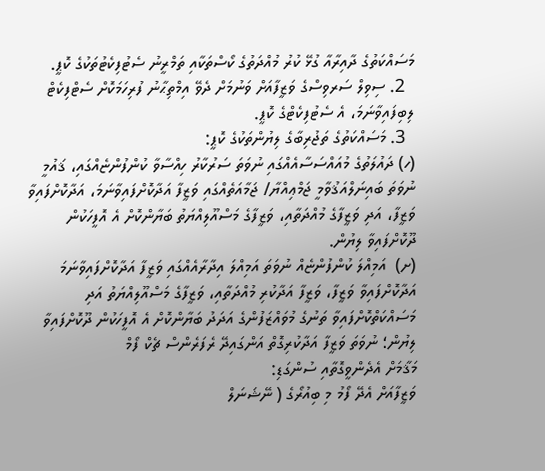މަސައްކަތުގެ ދާއިރާއާ ގުޅޭ ކުރު މުއްދަތުގެ ކޯސްތަކާއި ތަމްރީނު ސެޓުފިކެޓުތަކުގެ ކޮޕީ.
  2. ސިވިލް ސަރވިސްގެ ވަޒީފާއަށް ވަނުމަށް ދެވޭ އިމްތިޙާނު ފުރިހަމަކޮށް ސެޓްފިކެޓް ލިބިފައިވާނަމަ، އެ ސެޓުފިކެޓްގެ ކޮޕީ.
  3. މަސައްކަތުގެ ތަޖުރިބާގެ ލިޔުންތަކުގެ ކޮޕީ:
(ހ) ދައުލަތުގެ މުއައްސަސާއެއްގައި ނުވަތަ ސަރުކާރު ހިއްސާވާ ކުންފުންޏެއްގައި، ޤައުމީ ނުވަތަ ބައިނަލްއަޤުވާމީ ޖަމްޢިއްޔާ/ ޖަމާއަތެއްގައި ވަޒީފާ އަދާކޮށްފައިވާނަމަ، އަދާކޮށްފައިވާ ވަޒީފާ، އަދި ވަޒީފާގެ މުއްދަތާއި، ވަޒީފާގެ މަސްއޫލިއްޔަތު ބަޔާންކޮށް އެ އޮފީހަކުން ދޫކޮށްފައިވާ ލިޔުން.
(ށ)  އަމިއްލަ ކުންފުންޏެއް ނުވަތަ އަމިއްލަ އިދާރާއެއްގައި ވަޒީފާ އަދާކޮށްފައިވާނަމަ އަދާކޮށްފައިވާ ވަޒީފާ، ވަޒީފާ އަދާކުރި މުއްދަތާއި، ވަޒީފާގެ މަސްއޫލިއްޔަތު އަދި މަސައްކަތްކޮށްފައިވާ ތަނުގެ މުވައްޒަފުންގެ އަދަދު ބަޔާންކޮށް އެ އޮފީހަކުން ދޫކޮށްފައިވާ ލިޔުން؛ ނުވަތަ ވަޒީފާ އަދާކުރިގޮތް އަންގައިދޭ ރެފަރެންސް ޗެކް ފޯމް
މަޤާމަށް އެދެންވީގޮތާއި ސުންގަޑި:
ވަޒީފާއަށް އެދޭ ފޯމު މި ބިއުރޯގެ ( ނޭޝަނަލް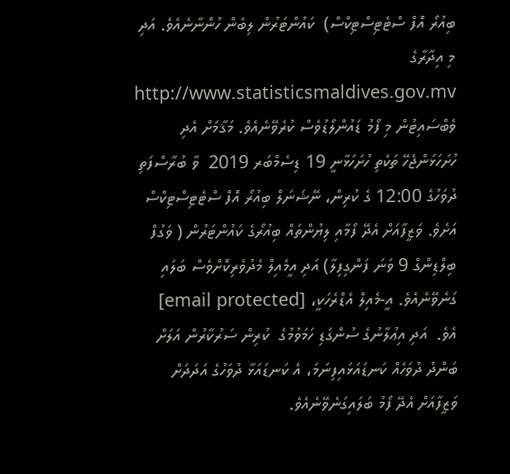ބިއުރޯ އޮފް ސްޓެޓިސްޓިކްސް)  ކައުންޓަރުން ލިބެން ހުންނާނެއެވެ. އަދި މި އިދާރާގެ http://www.statisticsmaldives.gov.mv  ވެބްސައިޓުން މި ފޯމު ޑައުންލޯޑުވެސް ކުރެވޭނެއެވެ. މަޤާމަށް އެދި ހުށަހަޅަންޖެހޭ ތަކެތި ހުށަހަޅާނީ 19 ޑިސެމްބަރ 2019  ވާ ބުރާސްފަތި ދުވަހުގެ 12:00 ގެ ކުރިން، ނޭޝަނަލް ބިއުރޯ އޮފް ސްޓެޓިސްޓިކްސް އަށެވެ. ވަޒީފާއަށް އެދޭ ފޯމާއި ލިޔުންތައް ބިއުރޯގެ ކައުންޓަރުން ( ވަގުފް ބިލްޑިންގް 9 ވަނަ ފަންގިފިލާ) އަދި އީމެއިލް މެދުވެރިކޮށްވެސް ބަލައި ގަނެވޭނެއެވެ. އީ-މެއިލް އެޑްރެހަކީ، [email protected]  އެވެ.  އަދި އިޢުލާނުގެ ސުންގަޑި ހަމަވުމުގެ  ކުރިން ސަރުކާރުން އަލަށް ބަންދު ދުވަހެއް ކަނޑައަޅައިފިނަމަ، އެ ކަނޑައަޅާ ދުވަހުގެ އަދަދަށް ވަޒީފާއަށް އެދޭ ފޯމު ބަލައިގަނެވޭނެއެވެ.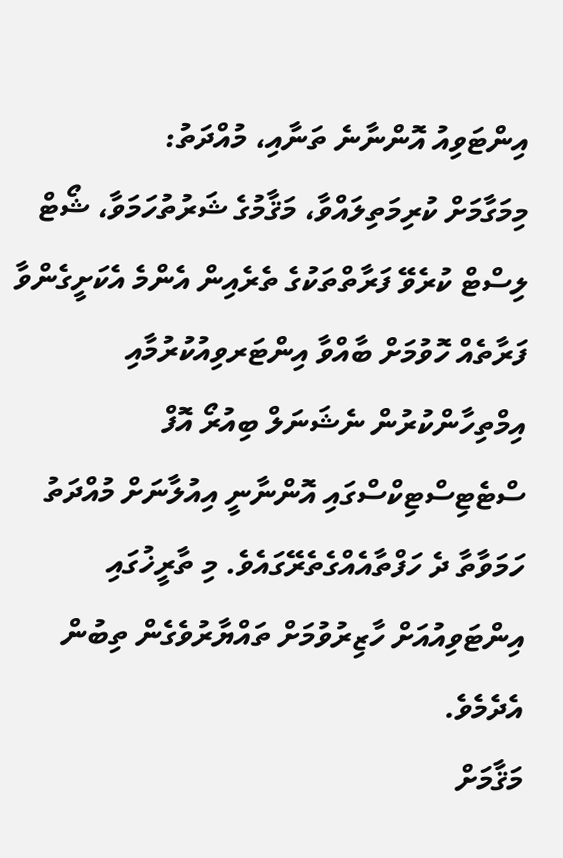އިންޓަވިއު އޮންނާނެ ތަނާއި، މުއްދަތު:
މިމަގާމަށް ކުރިމަތިލައްވާ، މަޤާމުގެ ޝަރުތުހަމަވާ، ޝޯޓް ލިސްޓް ކުރެވޭ ފަރާތްތަކުގެ ތެރެއިން އެންމެ އެކަށީގެންވާ ފަރާތެއް ހޮވުމަށް ބާއްވާ އިންޓަރވިއުކުރުމާއި އިމްތިހާންކުރުން ނެޝަނަލް ބިއުރޯ އޮފް ސްޓެޓިސްޓިކްސްގައި އޮންނާނީ އިއުލާނަށް މުއްދަތު ހަމަވާތާ ދެ ހަފްތާއެއްގެތެރޭގައެވެ. މި ތާރީޚުގައި އިންޓަވިއުއަށް ހާޒިރުވުމަށް ތައްޔާރުވެގެން ތިބުން އެދެމެވެ.
މަޤާމަށް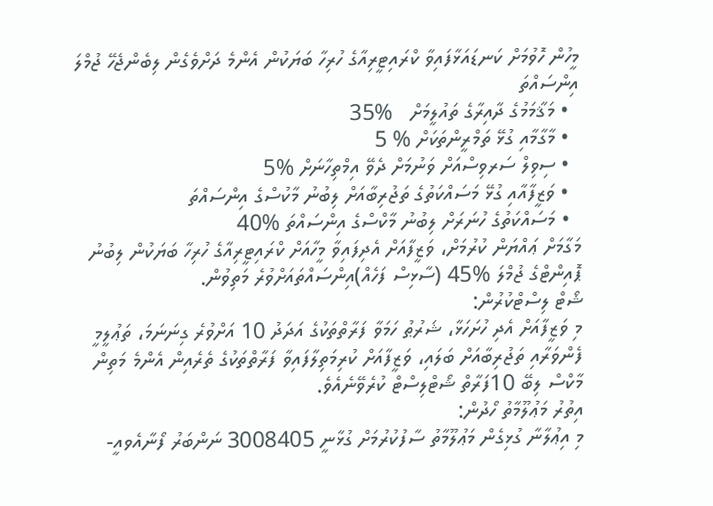މީހުން ހޮވުމަށް ކަނޑައަޅާފައިވާ ކްރައިޓީރިއާގެ ހުރިހާ ބަޔަކުން އެންމެ ދަށްވެގެން ލިބެންޖެހޭ ޖުމްލަ އިންސައްތަ
  • މަޤާމަމުގެ ދާއިރާގެ ތައުލީމަށް   %35
  • މާގާމާއި ގުޅޭ ތަމްރީންތަކަށް % 5
  • ސިވިލް ސަރވިސްއަށް ވަނުމަށް ދެވޭ އިމްތިހާނަށް %5
  • ވަޒީފާއާއި ގުޅޭ މަސައްކަތުގެ ތަޖުރިބާއަށް ލިބުނު މާކުސްގެ އިންސައްތަ
  • މަސައްކަތުގެ ހުނަރަށް ލިބުނު މާކްސްގެ އިންސައްތަ %40
މަގާމަށް ޢައްޔަން ކުރުމަށް، ވަޒީފާއަށް އެދިފައިވާ މީހާއަށް ކްރައިޓީރިއާގެ ހުރިހާ ބަޔަކުން ލިބުނު ޕޮއިންޓްގެ ޖުމްލަ %45 (ސާޅިސް ފަހެއް)އިންސައްތައަށްވުރެ މަތިވުން.
ޝޯޓް ލިސްޓްކުރުން:
މި ވަޒީފާއަށް އެދި ހުށަހަޅާ، ޝަރުޠު ހަމަވާ ފަރާތްތަކުގެ އަދަދު 10 އަށްވުރެ ގިނަނަމަ، ތަޢުލީމީ ފެންވަރާއި ތަޖުރިބާއަށް ބަލައި، ވަޒީފާއަށް ކުރިމަތިލާފައިވާ ފަރާތްތަކުގެ ތެރެއިން އެންމެ މަތިން މާކްސް ލިބޭ 10ފަރާތް ޝޯޓްލިސްޓް ކުރެވޭނެއެވެ.
އިތުރު މަޢުލޫމާތު ހޯދުން:
މި އިޢުލާނާ ގުޅިގެން މަޢުލޫމާތު ސާފުކުރުމަށް ގުޅާނީ 3008405 ނަންބަރު ފޯނާއެވއީ-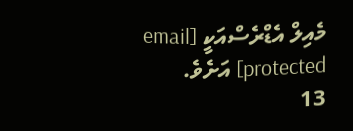މެއިލް އެޑްރެސްއަކީ [email protected] އަށެވެ.
13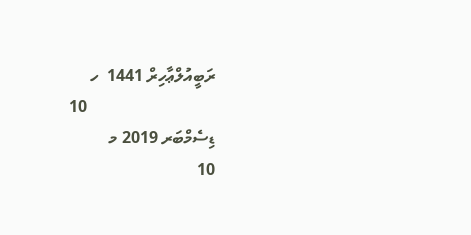ރަބީއުލްޢާހިރް 1441  ހ
                               10 ޑިސެމްބަރ 2019 މ
10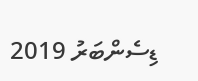ޑިސެންބަރު 2019